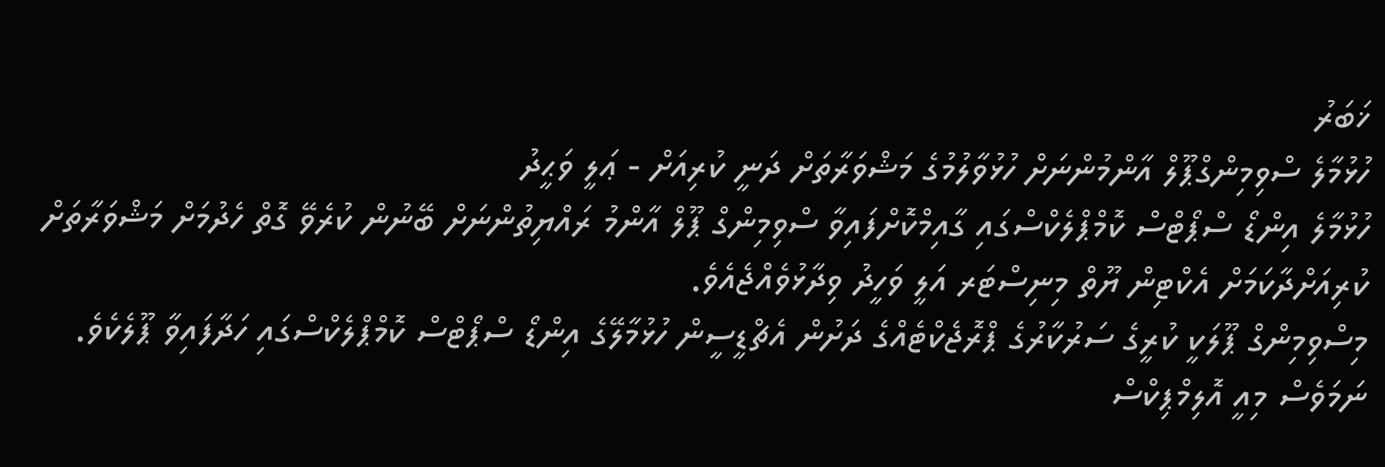ޚަބަރު
ހުޅުމާލެ ސްވިމިންގްޕޫލް އާންމުންނަށް ހުޅުވާލުމުގެ މަޝްވަރާތަށް ދަނީ ކުރިއަށް - ޢަލީ ވަޙީދު
ހުޅުމާލެ އިންޑޯ ސްޕޯޓްސް ކޮމްޕްލެކްސްގައި ގާއިމްކޮށްފައިވާ ސްވިމިންގް ޕޫލް އާންމު ރައްޔިތުންނަށް ބޭނުން ކުރެވޭ ގޮތް ހެދުމަށް މަޝްވަރާތަށް ކުރިއަށްދާކަމަށް އެކްޓިން ޔޫތް މިނިސްޓަރ އަލީ ވަހީދު ވިދާޅުވެއްޖެއެވެ.
މިސްވިމިންގް ޕޫލަކީ ކުރީގެ ސަރުކާރުގެ ޕްރޮޖެކްޓެއްގެ ދަށުން އެޗްޑީސީން ހުޅުމާލޭގެ އިންޑޯ ސްޕޯޓްސް ކޮމްޕްލެކްސްގައި ހަދާފައިވާ ޕޫލެކެވެ. ނަމަވެސް މިއީ އޮލިމްޕިކްސް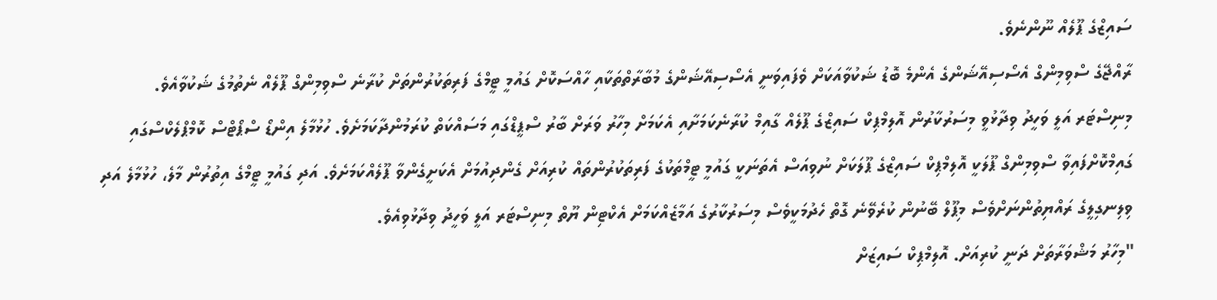ސައިޒްގެ ޕޫލެއް ނޫންނެވެ.
ރާއްޖޭގެ ސްވިމިންގް އެސޯސިއޭޝަންގެ އެންމެ ބޮޑު ޝަކުވާއަކަށް ވެފައިވަނީ އެސޯސިއޭޝަންގެ މުބާރާތްތަކާއި ހާއްސަކޮށް ގައުމީ ޓީމްގެ ފަރިތަކުރުންތަށް ކުރާނެ ސްވިމިންގް ޕޫލެއް ނެތުމުގެ ޝަކުވާއެވެ.
މިނިސްޓަރ އަލީ ވަހީދު ވިދާޅުވީ މިސަރުކާރުން އޮލިމްޕިކް ސައިޒްގެ ޕޫލެއް ގާއިމް ކުރާނެކަމަށާއި އެކަމަށް މިހާރު ވަރަށް ބާރު ސްޕީޑްގައި މަސައްކަތް ކުރަމުންދާކަމަށެވެ. ހުޅުމާލެ އިންޑޯ ސްޕޯޓްސް ކޮމްޕްލެކްސްގައި ގައިމްކޮށްފައިވާ ސްވިމިންގް ޕޫލަކީ އޮލިމްޕިކް ސައިޒްގެ ޕޫލަކަށް ނުވިއަސް އެތަނަކީ ގައުމީ ޓީމްތަކުގެ ފަރިތަކުރުންތައް ކުރިއަށް ގެންދިއުމަށް އެކަށީގެންވާ ޕޫލެއްކަމަށެވެ. އަދި ގައުމީ ޓީމްގެ އިތުރުން މާލެ، ހުޅުމާލެ އަދި ވިލިނގިލީގެ ރައްޔިތުންނަށްވެސް މިޕޫލް ބޭނުން ކުރެވޭނެ ގޮތް ހެދުމަކީވެސް މިސަރުކާރުގެ އަމާޒެއްކަމަށް އެކްޓިން ޔޫތް މިނިސްޓަރ އަލީ ވަހީދު ވިދާޅުވިއެވެ.
"މިހާރު މަޝްވަރާތަށް ދަނީ ކުރިއަށް. އޮލިމްޕިކް ސައިޒަށް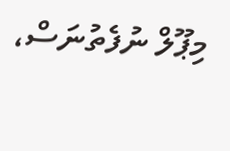މިޕޫލް ނުފެތުނަސް،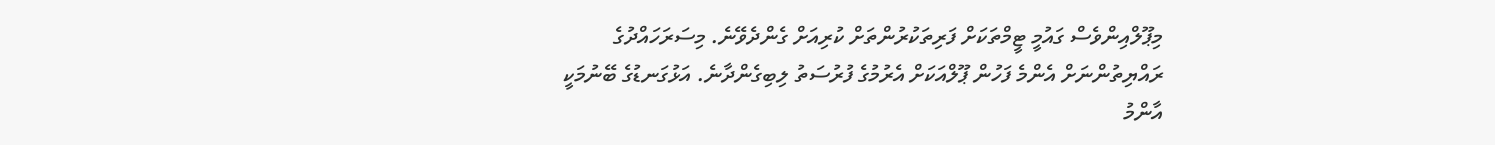މިޕޫލްއިންވެސް ގައުމީ ޓީމްތަކަށް ފަރިތަކުރުންތަށް ކުރިއަށް ގެންދެވޭނެ. މިސަރަހައްދުގެ ރައްޔިތުންނަށް އެންމެ ފަހުން ޕޫލްއަކަށް އެރުމުގެ ފުރުސަތު ލިބިގެންދާނެ. އަޅުގަނޑުގެ ބޭނުމަކީ އާންމު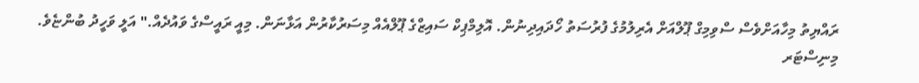ރައްޔިތު މިހާއަށްވެސް ސްވިމިގް ޕޫލްއަށް އެރިލުމުގެ ފުރުސަތު ހޯދައިދިނުން. އޮލިމްޕިކް ސައިޒްގެ ޕޫލްއެއް މިސަރުކާރުން އަޅާނަން. މިއީ ރައީސްގެ ވައުދެއް." އަލީ ވަހީދު ބުންޏެވެ.
މިނިސްޓަރ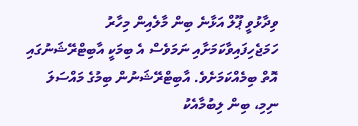ވިދާޅުވީ ޕޫލް އަޅާނެ ބިން މާލެއިން މިހާރު ހަމަޖެހިފައިވާކަމަށާއި ނަމަވެސް އެ ބިމަކީ އާބިޓްރޭޝަނުގައި އޮތް ބިމެއްކަމަށެވެ. އާބިޓްރޭޝަނުން ބިމުގެ މައްސަލަ ނިމި، ބިން ލިބުމާއެކު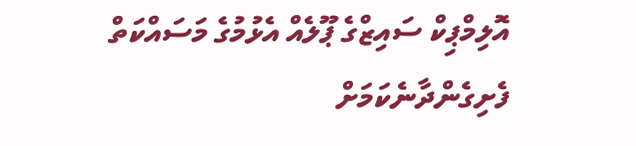އޮލިމްޕިކް ސައިޒްގެ ޕޫލެއް އެޅުމުގެ މަސައްކަތް ފެށިގެންދާނެކަމަށް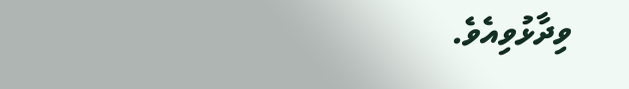ވިދާޅުވިއެވެ.